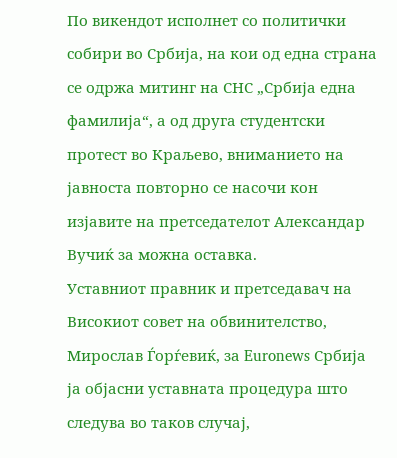По викендот исполнет со политички собири во Србија, на кои од една страна се одржа митинг на СНС „Србија една фамилија“, а од друга студентски протест во Краљево, вниманието на јавноста повторно се насочи кон изјавите на претседателот Александар Вучиќ за можна оставка.
Уставниот правник и претседавач на Високиот совет на обвинителство, Мирослав Ѓорѓевиќ, за Euronews Србија ја објасни уставната процедура што следува во таков случај,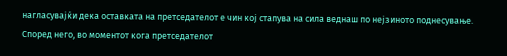нагласувајќи дека оставката на претседателот е чин кој стапува на сила веднаш по нејзиното поднесување.
Според него, во моментот кога претседателот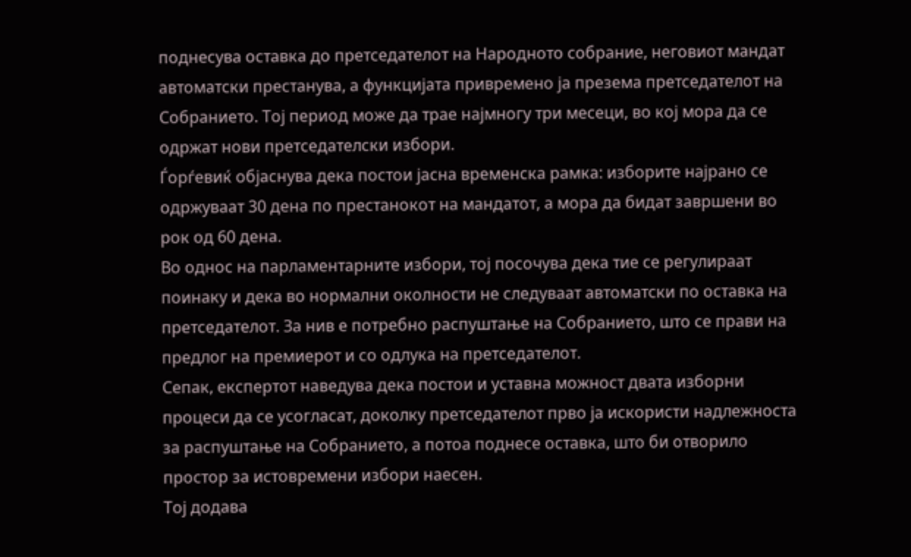поднесува оставка до претседателот на Народното собрание, неговиот мандат автоматски престанува, а функцијата привремено ја презема претседателот на Собранието. Тој период може да трае најмногу три месеци, во кој мора да се одржат нови претседателски избори.
Ѓорѓевиќ објаснува дека постои јасна временска рамка: изборите најрано се одржуваат 30 дена по престанокот на мандатот, а мора да бидат завршени во рок од 60 дена.
Во однос на парламентарните избори, тој посочува дека тие се регулираат поинаку и дека во нормални околности не следуваат автоматски по оставка на претседателот. За нив е потребно распуштање на Собранието, што се прави на предлог на премиерот и со одлука на претседателот.
Сепак, експертот наведува дека постои и уставна можност двата изборни процеси да се усогласат, доколку претседателот прво ја искористи надлежноста за распуштање на Собранието, а потоа поднесе оставка, што би отворило простор за истовремени избори наесен.
Тој додава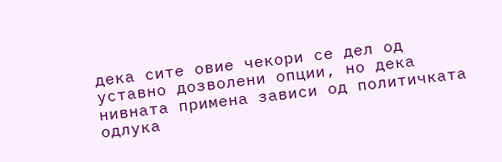дека сите овие чекори се дел од уставно дозволени опции, но дека нивната примена зависи од политичката одлука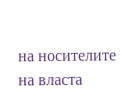на носителите на власта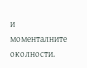и моменталните околности.